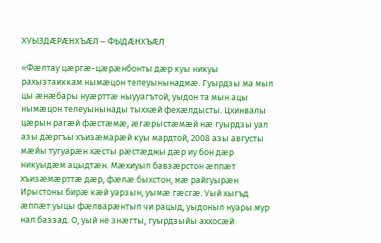ХУЫЗДÆРÆНХЪÆЛ – ФЫДÆНХЪÆЛ

«Фæлтау цæргæ-цæрæнбонты дæр куы никуы рахызтаиккам нымæцон телеуынынадмæ. Гуырдзы ма мыл цы æнæбары нуæрттæ ныууагътой, уыдон та мын ацы  нымæцон телеуынынады тыххæй фехæлдысты. Цхинвалы цæрын рагæй фæстæмæ, æгæрыстæмæй нæ гуырдзы уал азы дæргъы хъизæмарæй куы мардтой, 2008 азы августы мæйы тугуарæн хæсты рæстæджы дæр иу бон дæр никуыдæм ацыдтæн. Мæхиуыл бавзæрстон æппæт хъизæмæрттæ дæр, фæлæ быхстон, мæ райгуырæн Ирыстоны бирæ кæй уарзын, уымæ гæсгæ. Уый хыгъд æппæт уыцы фæлварæнтыл чи рацыд, уыдоныл нуары мур нал баззад. О, уый не знæгты, гуырдзыйы аххосæй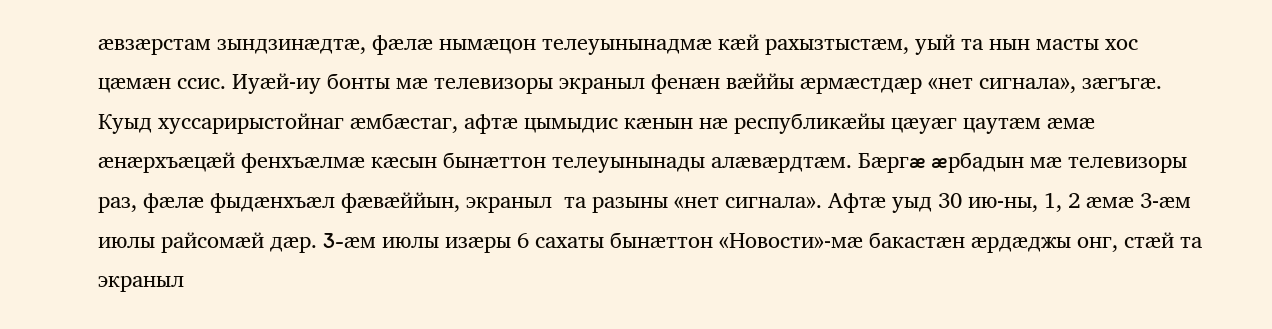æвзæрстам зындзинæдтæ, фæлæ нымæцон телеуынынадмæ кæй рахызтыстæм, уый та нын масты хос цæмæн ссис. Иуæй-иу бонты мæ телевизоры экраныл фенæн вæййы æрмæстдæр «нет сигнала», зæгъгæ. Куыд хуссарирыстойнаг æмбæстаг, афтæ цымыдис кæнын нæ республикæйы цæуæг цаутæм æмæ æнæрхъæцæй фенхъæлмæ кæсын бынæттон телеуынынады алæвæрдтæм. Бæргæ æрбадын мæ телевизоры раз, фæлæ фыдæнхъæл фæвæййын, экраныл  та разыны «нет сигнала». Афтæ уыд 30 ию-ны, 1, 2 æмæ 3-æм июлы райсомæй дæр. 3-æм июлы изæры 6 сахаты бынæттон «Новости»-мæ бакастæн æрдæджы онг, стæй та экраныл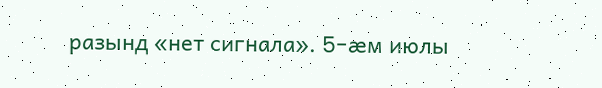разынд «нет сигнала». 5-æм июлы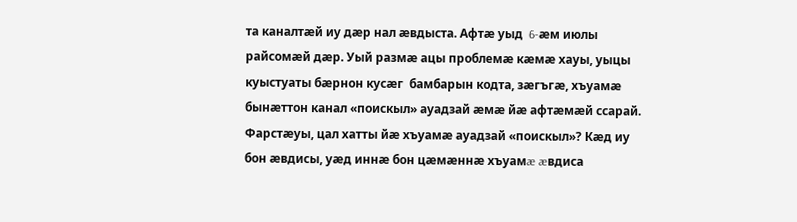та каналтæй иу дæр нал æвдыста. Афтæ уыд  6-æм июлы райсомæй дæр. Уый размæ ацы проблемæ кæмæ хауы, уыцы куыстуаты бæрнон кусæг  бамбарын кодта, зæгъгæ, хъуамæ бынæттон канал «поискыл» ауадзай æмæ йæ афтæмæй ссарай. Фарстæуы, цал хатты йæ хъуамæ ауадзай «поискыл»? Кæд иу бон æвдисы, уæд иннæ бон цæмæннæ хъуамæ æвдиса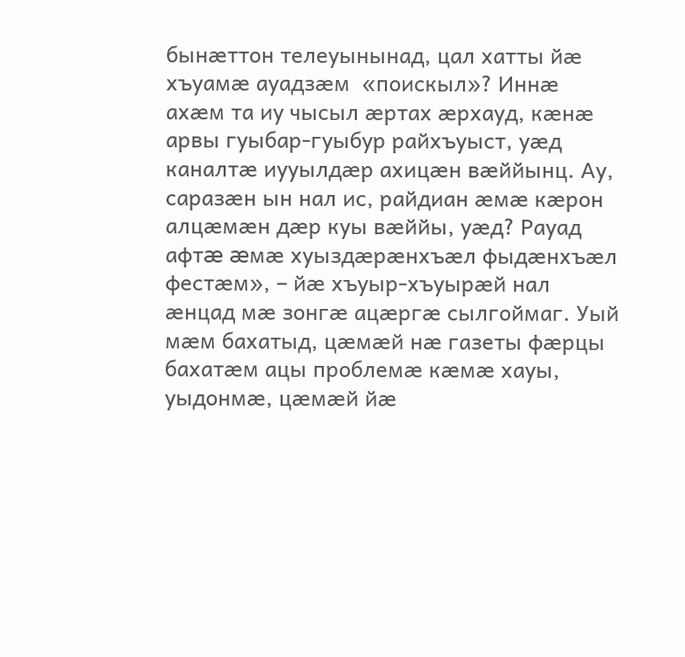бынæттон телеуынынад, цал хатты йæ хъуамæ ауадзæм  «поискыл»? Иннæ ахæм та иу чысыл æртах æрхауд, кæнæ арвы гуыбар-гуыбур райхъуыст, уæд каналтæ иууылдæр ахицæн вæййынц. Ау, саразæн ын нал ис, райдиан æмæ кæрон алцæмæн дæр куы вæййы, уæд? Рауад афтæ æмæ хуыздæрæнхъæл фыдæнхъæл фестæм», – йæ хъуыр-хъуырæй нал æнцад мæ зонгæ ацæргæ сылгоймаг. Уый мæм бахатыд, цæмæй нæ газеты фæрцы бахатæм ацы проблемæ кæмæ хауы, уыдонмæ, цæмæй йæ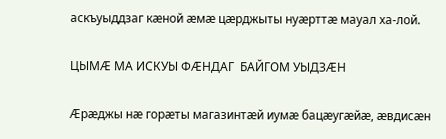аскъуыддзаг кæной æмæ цæрджыты нуæрттæ мауал ха-лой.

ЦЫМÆ МА ИСКУЫ ФÆНДАГ  БАЙГОМ УЫДЗÆН

Æрæджы нæ горæты магазинтæй иумæ бацæугæйæ, æвдисæн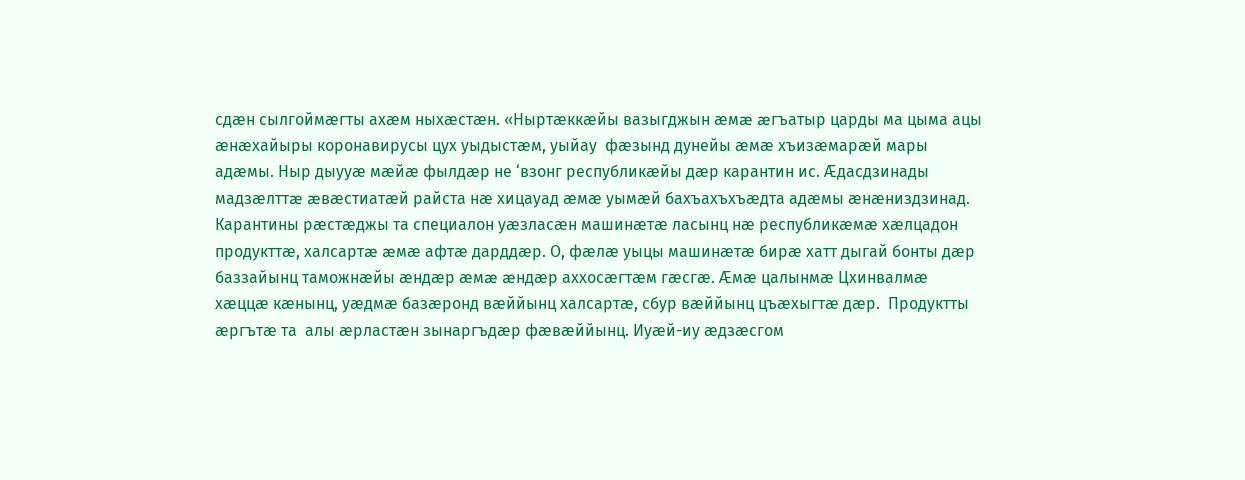сдæн сылгоймæгты ахæм ныхæстæн. «Ныртæккæйы вазыгджын æмæ æгъатыр царды ма цыма ацы  æнæхайыры коронавирусы цух уыдыстæм, уыйау  фæзынд дунейы æмæ хъизæмарæй мары адæмы. Ныр дыууæ мæйæ фылдæр не ‘взонг республикæйы дæр карантин ис. Æдасдзинады мадзæлттæ æвæстиатæй райста нæ хицауад æмæ уымæй бахъахъхъæдта адæмы æнæниздзинад. Карантины рæстæджы та специалон уæзласæн машинæтæ ласынц нæ республикæмæ хæлцадон продукттæ, халсартæ æмæ афтæ дарддæр. О, фæлæ уыцы машинæтæ бирæ хатт дыгай бонты дæр баззайынц таможнæйы æндæр æмæ æндæр аххосæгтæм гæсгæ. Æмæ цалынмæ Цхинвалмæ хæццæ кæнынц, уæдмæ базæронд вæййынц халсартæ, сбур вæййынц цъæхыгтæ дæр.  Продуктты æргътæ та  алы æрластæн зынаргъдæр фæвæййынц. Иуæй-иу æдзæсгом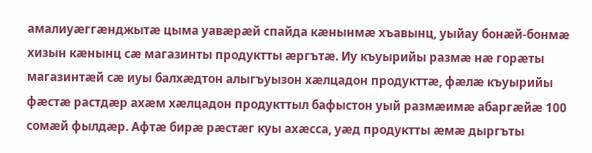амалиуæггæнджытæ цыма уавæрæй спайда кæнынмæ хъавынц, уыйау бонæй-бонмæ хизын кæнынц сæ магазинты продуктты æргътæ. Иу къуырийы размæ нæ горæты магазинтæй сæ иуы балхæдтон алыгъуызон хæлцадон продукттæ, фæлæ къуырийы фæстæ растдæр ахæм хæлцадон продукттыл бафыстон уый размæимæ абаргæйæ 100 сомæй фылдæр. Афтæ бирæ рæстæг куы ахæсса, уæд продуктты æмæ дыргъты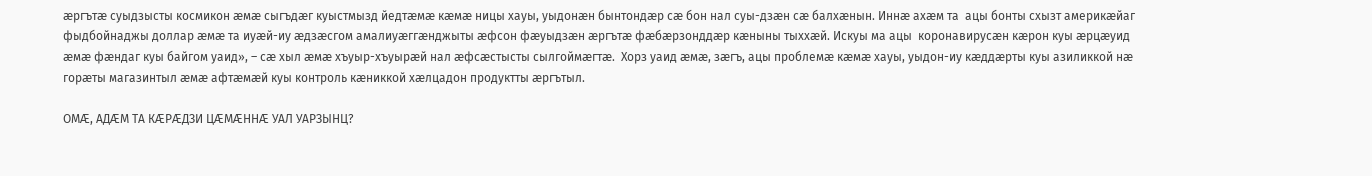æргътæ суыдзысты космикон æмæ сыгъдæг куыстмызд йедтæмæ кæмæ ницы хауы, уыдонæн бынтондæр сæ бон нал суы-дзæн сæ балхæнын. Иннæ ахæм та  ацы бонты схызт америкæйаг фыдбойнаджы доллар æмæ та иуæй-иу æдзæсгом амалиуæггæнджыты æфсон фæуыдзæн æргътæ фæбæрзонддæр кæныны тыххæй. Искуы ма ацы  коронавирусæн кæрон куы æрцæуид æмæ фæндаг куы байгом уаид», – сæ хыл æмæ хъуыр-хъуырæй нал æфсæстысты сылгоймæгтæ.  Хорз уаид æмæ, зæгъ, ацы проблемæ кæмæ хауы, уыдон-иу кæддæрты куы азиликкой нæ горæты магазинтыл æмæ афтæмæй куы контроль кæниккой хæлцадон продуктты æргътыл.

ОМÆ, АДÆМ ТА КÆРÆДЗИ ЦÆМÆННÆ УАЛ УАРЗЫНЦ?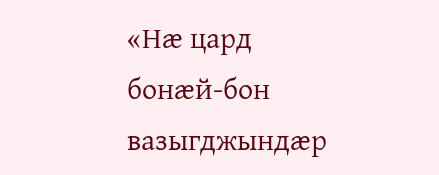«Нæ цард бонæй-бон вазыгджындæр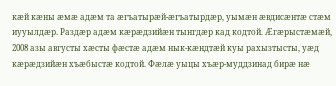кæй кæны æмæ адæм та æгъатырæй-æгъатырдæр, уымæн æвдисæнтæ стæм иууылдæр. Раздæр адæм кæрæдзийæн тынгдæр кад кодтой. Æгæрыстæмæй, 2008 азы августы хæсты фæстæ адæм нык-кæндтæй куы рахызтысты, уæд кæрæдзийæн хъæбыстæ кодтой. Фæлæ уыцы хъæр-муддзинад бирæ нæ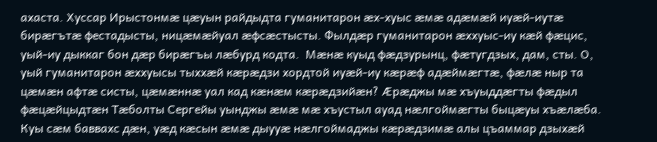ахаста. Хуссар Ирыстонмæ цæуын райдыдта гуманитарон æх-хуыс æмæ адæмæй иуæй-иутæ бирæгътæ фестадысты, ницæмæйуал æфсæстысты. Фылдæр гуманитарон æххуыс-иу кæй фæцис, уый-иу дыккаг бон дæр бирæгъы лæбурд кодта.  Мæнæ куыд фæдзурынц, фæтугдзых, дам, сты. О, уый гуманитарон æххуысы тыххæй кæрæдзи хордтой иуæй-иу кæрæф адæймæгтæ, фæлæ ныр та цæмæн афтæ систы, цæмæннæ уал кад кæнæм кæрæдзийæн? Æрæджы мæ хъуыддæгты фæдыл фæцæйцыдтæн Тæболты Сергейы уынджы æмæ мæ хъустыл ауад нæлгоймæгты быцæуы хъæлæба. Куы сæм баввахс дæн, уæд кæсын æмæ дыууæ нæлгоймаджы кæрæдзимæ алы цъаммар дзыхæй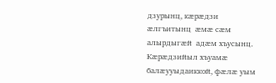дзурынц, кæрæдзи æлгъитынц  æмæ сæм алырдыгæй  адæм хъусынц. Кæрæдзийыл хъуамæ балæууыдаиккой, фæлæ уым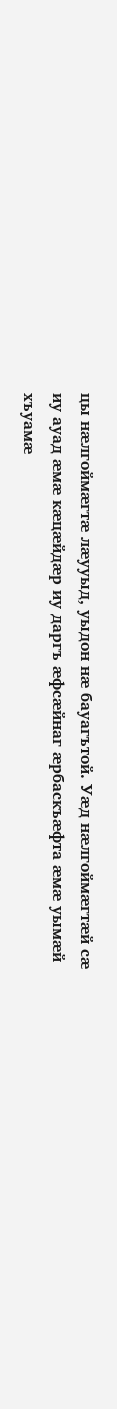цы нæлгоймæгтæ лæууыд, уыдон нæ бауагътой. Уæд нæлгоймæгтæй сæ иу ауад æмæ кæцæйдæр иу даргъ æфсæйнаг æрбаскъæфта æмæ уымæй хъуамæ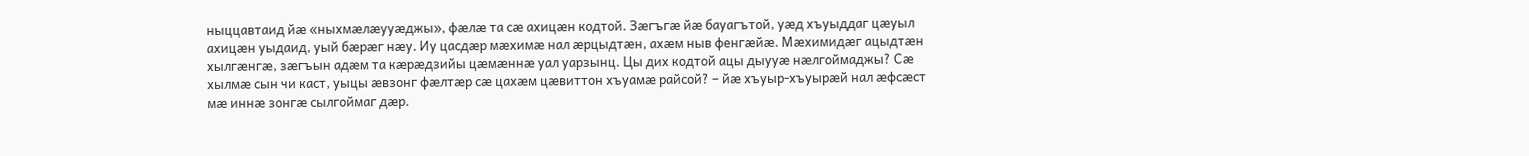ныццавтаид йæ «ныхмæлæууæджы», фæлæ та сæ ахицæн кодтой. Зæгъгæ йæ бауагътой, уæд хъуыддаг цæуыл ахицæн уыдаид, уый бæрæг нæу. Иу цасдæр мæхимæ нал æрцыдтæн, ахæм ныв фенгæйæ. Мæхимидæг ацыдтæн хылгæнгæ, зæгъын адæм та кæрæдзийы цæмæннæ уал уарзынц. Цы дих кодтой ацы дыууæ нæлгоймаджы? Сæ хылмæ сын чи каст, уыцы æвзонг фæлтæр сæ цахæм цæвиттон хъуамæ райсой? – йæ хъуыр-хъуырæй нал æфсæст мæ иннæ зонгæ сылгоймаг дæр.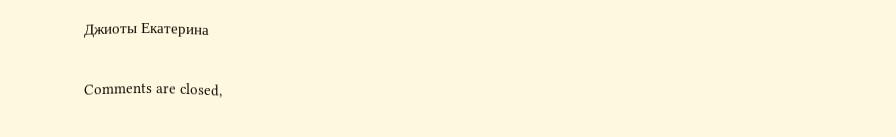Джиоты Екатерина

Comments are closed,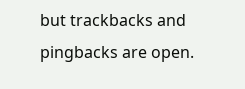but trackbacks and pingbacks are open.